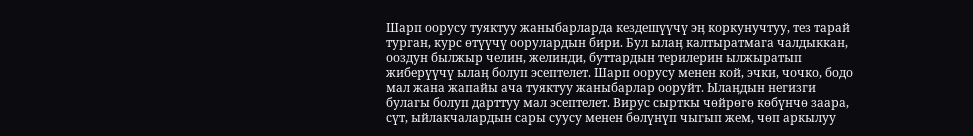Шарп оорусу туяктуу жаныбарларда кездешүүчү эӊ коркунучтуу, тез тарай турган, курс өтүүчү оорулардын бири. Бул ылаӊ калтыратмага чалдыккан, ооздун былжыр челин, желинди, буттардын терилерин ылжыратып жиберүүчү ылаӊ болуп эсептелет. Шарп оорусу менен кой, эчки, чочко, бодо мал жана жапайы ача туяктуу жаныбарлар ооруйт. Ылаӊдын негизги булагы болуп дарттуу мал эсептелет. Вирус сырткы чөйрөгө көбүнчө заара, сүт, ыйлакчалардын сары суусу менен бөлүнүп чыгып жем, чөп аркылуу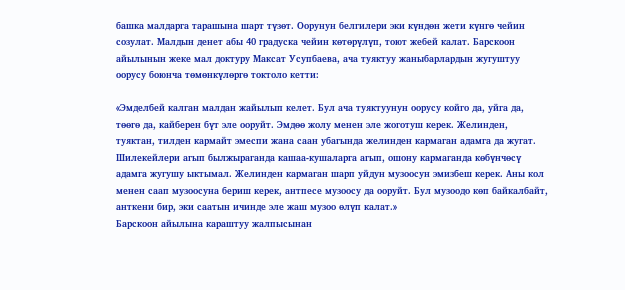башка малдарга тарашына шарт түзөт. Оорунун белгилери эки күндөн жети күнгө чейин созулат. Малдын денет абы 40 градуска чейин көтөрүлүп, тоют жебей калат. Барскоон айылынын жеке мал доктуру Максат Усупбаева, ача туяктуу жаныбарлардын жугуштуу оорусу боюнча төмөнкүлөргө токтоло кетти:

«Эмделбей калган малдан жайылып келет. Бул ача туяктуунун оорусу койго да, уйга да, төөгө да, кайберен бүт эле ооруйт. Эмдөө жолу менен эле жоготуш керек. Желинден, туяктан, тилден кармайт эмеспи жана саан убагында желинден кармаган адамга да жугат. Шилекейлери агып былжыраганда кашаа-кушаларга агып, ошону кармаганда көбүнчөсү адамга жугушу ыктымал. Желинден кармаган шарп уйдун музоосун эмизбеш керек. Аны кол менен саап музоосуна бериш керек, антпесе музоосу да ооруйт. Бул музоодо көп байкалбайт, анткени бир, эки саатын ичинде эле жаш музоо өлүп калат.»
Барскоон айылына караштуу жалпысынан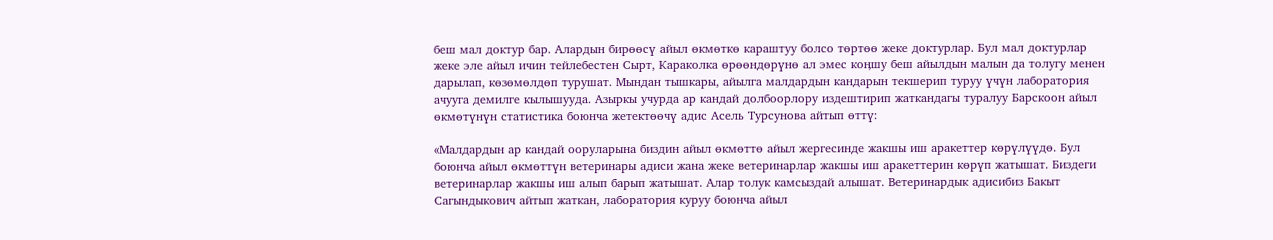беш мал доктур бар. Алардын бирөөсү айыл өкмөткө караштуу болсо төртөө жеке доктурлар. Бул мал доктурлар жеке эле айыл ичин тейлебестен Сырт, Караколка өрөөндөрүнө ал эмес коӊшу беш айылдын малын да толугу менен дарылап, көзөмөлдөп турушат. Мындан тышкары, айылга малдардын кандарын текшерип туруу үчүн лаборатория ачууга демилге кылышууда. Азыркы учурда ар кандай долбоорлору издештирип жаткандагы туралуу Барскоон айыл өкмөтүнүн статистика боюнча жетектөөчү адис Асель Турсунова айтып өттү:

«Малдардын ар кандай ооруларына биздин айыл өкмөттө айыл жергесинде жакшы иш аракеттер көрүлүүдө. Бул боюнча айыл өкмөттүн ветеринары адиси жана жеке ветеринарлар жакшы иш аракеттерин көрүп жатышат. Биздеги ветеринарлар жакшы иш алып барып жатышат. Алар толук камсыздай алышат. Ветеринардык адисибиз Бакыт Сагындыкович айтып жаткан, лаборатория куруу боюнча айыл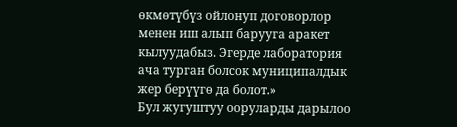өкмөтүбүз ойлонуп договорлор менен иш алып барууга аракет кылуудабыз. Эгерде лаборатория ача турган болсок муниципалдык жер берүүгө да болот.»
Бул жугуштуу ооруларды дарылоо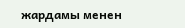жардамы менен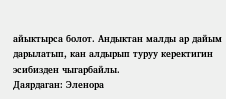айыктырса болот. Андыктан малды ар дайым дарылатып, кан алдырып туруу керектигин эсибизден чыгарбайлы.
Даярдаган: Эленора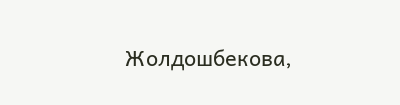Жолдошбекова,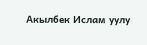Акылбек Ислам уулу